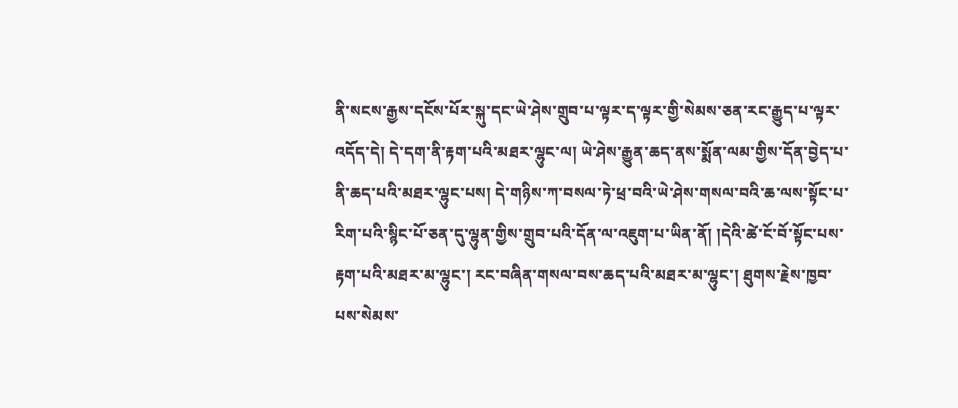ནི་སངས་རྒྱས་དངོས་པོར་སྐུ་དང་ཡེ་ཤེས་གྲུབ་པ་ལྟར་ད་ལྟར་གྱི་སེམས་ཅན་རང་རྒྱུད་པ་ལྟར་འདོད་དེ། དེ་དག་ནི་རྟག་པའི་མཐར་ལྷུང་ལ། ཡེ་ཤེས་རྒྱུན་ཆད་ནས་སྨོན་ལམ་གྱིས་དོན་བྱེད་པ་ནི་ཆད་པའི་མཐར་ལྷུང་པས། དེ་གཉིས་ཀ་བསལ་ཏེ་ཕྲ་བའི་ཡེ་ཤེས་གསལ་བའི་ཆ་ལས་སྟོང་པ་རིག་པའི་སྙིང་པོ་ཅན་དུ་ལྷུན་གྱིས་གྲུབ་པའི་དོན་ལ་འཇུག་པ་ཡིན་ནོ། །དེའི་ཚེ་ངོ་བོ་སྟོང་པས་རྟག་པའི་མཐར་མ་ལྷུང་། རང་བཞིན་གསལ་བས་ཆད་པའི་མཐར་མ་ལྷུང་། ཐུགས་རྗེས་ཁྱབ་པས་སེམས་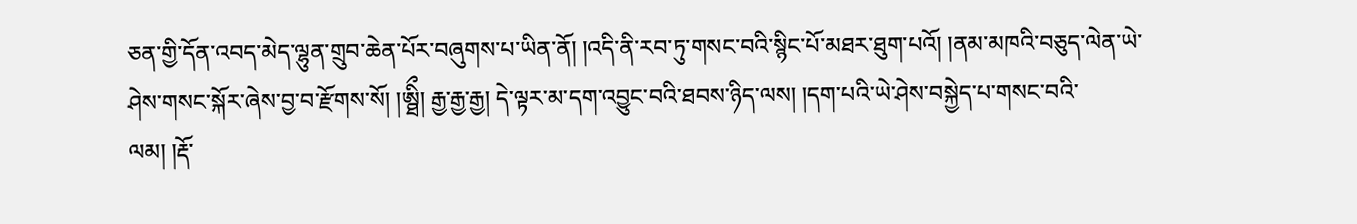ཅན་གྱི་དོན་འབད་མེད་ལྷུན་གྲུབ་ཆེན་པོར་བཞུགས་པ་ཡིན་ནོ། །འདི་ནི་རབ་ཏུ་གསང་བའི་སྙིང་པོ་མཐར་ཐུག་པའོ། །ནམ་མཁའི་བཅུད་ལེན་ཡེ་ཤེས་གསང་སྐོར་ཞེས་བྱ་བ་རྫོགས་སོ། །ཨྠིྀ། རྒྱ་རྒྱ་རྒྱ། དེ་ལྟར་མ་དག་འབྱུང་བའི་ཐབས་ཉིད་ལས། །དག་པའི་ཡེ་ཤེས་བསྐྱེད་པ་གསང་བའི་ལམ། །རྡོ་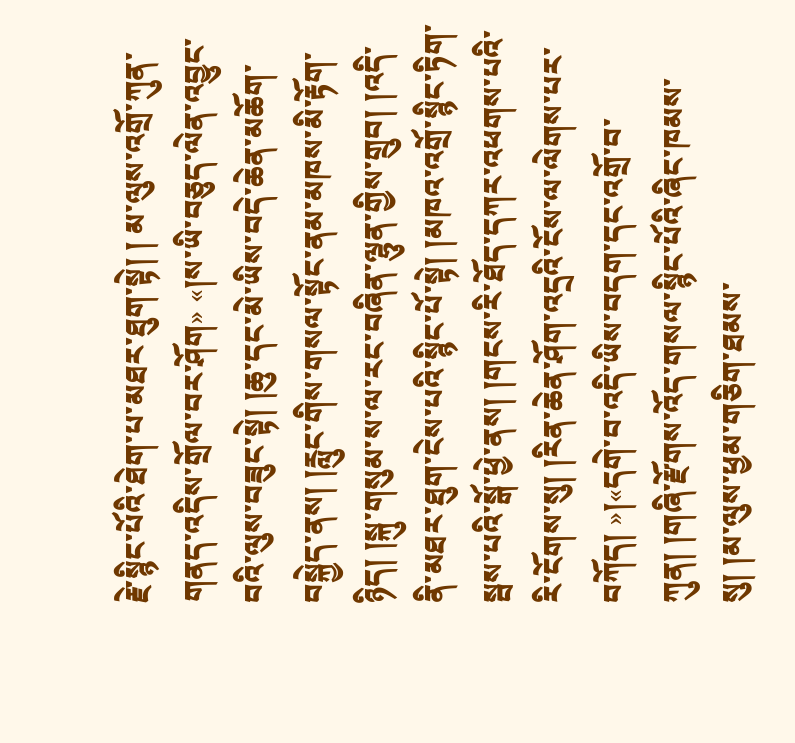རྗེ་སྙིང་པོའི་ཐེག་པ་མཐར་ཐུག་སྟེ། ། མ་ལུས་འགྲོ་ཀུན་གནད་འདིས་གྲོལ་བར་ཤོག» «།ས་ཡི་བཅུད་ལེན་འབྱུང་བའི་ལུས་བཟུང་སྟེ། །ཆུ་དང་མེ་ཡིས་བདེ་ཆེན་མཆོག་བསྐྱེད་ནས། །རླུང་གིས་གསལ་སྟོང་ནམ་མཁས་མི་རྟོག་ཉིད། །སྐུ་གསུམ་ས་ལ་རང་བཞིན་ལྷུན་གྱིས་གྲུབ། །འདི་ནི་མཐར་ཐུག་ངེས་པའི་སྙིང་པོ་སྟེ། །མཁའ་འགྲོ་སྙིང་ཏིག་སྦས་པའི་སྒོ་ཕྱེ་ནས། །གངས་རི་ཐོད་དཀར་འཕགས་པའི་རི་ངོགས་སུ། །རིན་ཆེན་ཤོག་འདྲའི་ངོས་ལ་ལེགས་པར་བཀོད། »།«དགེ་བ་འདི་ཡིས་བདག་དང་འགྲོ་བ་ཀུན། །གཞི་རྫོགས་འོད་གསལ་སྙིང་པོའི་ཞིང་ཁམས་སུ། །མ་ལུས་ཕྱམ་གཅིག་ཐམས་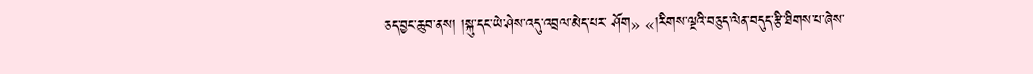ཅད་བྱང་ཆུབ་ནས། །སྐུ་དང་ཡེ་ཤེས་འདུ་འབྲལ་མེད་པར་ ཤོག» «།རིགས་ལྔའི་བཅུད་ལེན་བདུད་རྩི་ཐིགས་པ་ཞེས་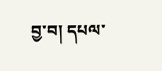བྱ་བ། དཔལ་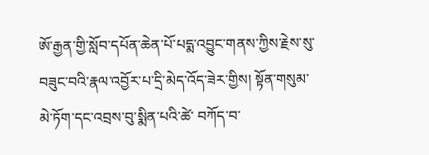ཨོ་རྒྱན་གྱི་སློབ་དཔོན་ཆེན་པོ་པདྨ་འབྱུང་གནས་ཀྱིས་རྗེས་སུ་བཟུང་བའི་རྣལ་འབྱོར་པ་དྲི་མེད་འོད་ཟེར་གྱིས། སྟོན་གསུམ་མེ་ཏོག་དང་འབྲས་བུ་སྨིན་པའི་ཚེ་ བཀོད་བ་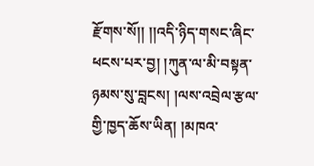རྫོགས་སོ།། །།འདི་ཉིད་གསང་ཞིང་ཕངས་པར་བྱ། །ཀུན་ལ་མི་བསྟན་ཉམས་སུ་བླངས། །ལས་འབྲེལ་རྩལ་གྱི་ཁྱད་ཆོས་ཡིན། །མཁའ་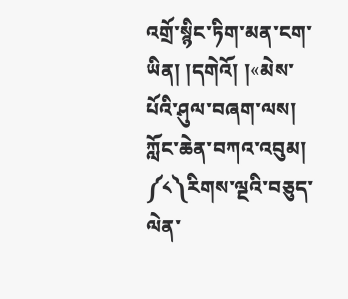འགྲོ་སྙིང་ཏིག་མན་ངག་ཡིན། །དགེའོ། །«མེས་པོའི་ཤུལ་བཞག་ལས། ཀློང་ཆེན་བཀའ་འབུམ། ༼༨༽རིགས་ལྔའི་བཅུད་ལེན་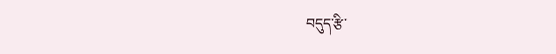བདུད་རྩི་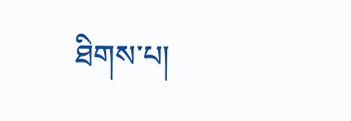ཐིགས་པ།